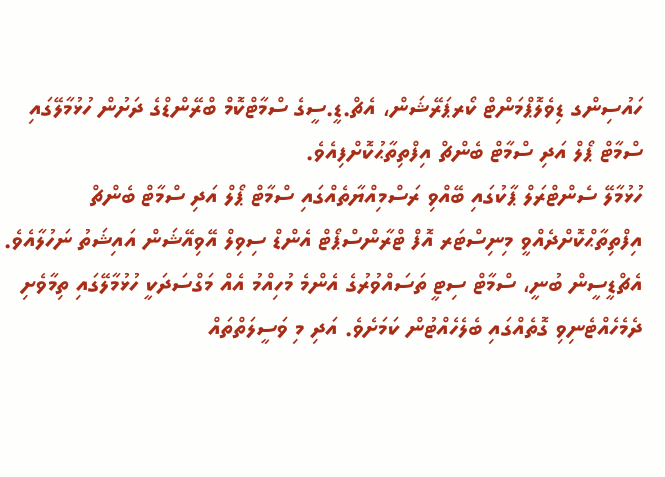ހައުސިންގ ޑިވެލޮޕްމަންޓް ކޯރޕަރޭޝަން، އެޗް.ޑީ.ސީގެ ސްމާޓްކޮމް ބްރޭންޑްގެ ދަށުން ހުޅުމާލޭގައި ސްމާޓް ޕޯލް އަދި ސްމާޓް ބެންޗް އިފްތިތާޙުކޮށްފިއެވެ.
ހުޅުމާލޭ ސެންޓްރަލް ޕާކުގައި ބޭއްވި ރަސްމިއްޔާތެއްގައި ސްމާޓް ޕޯލް އަދި ސްމާޓް ބެންޗް އިފްތިތާޙްކޮށްދެއްވީ މިނިސްޓަރ އޮފް ޓްރާންސްޕޯޓް އެންޑް ސިވިލް އޭވިއޭޝަން އައިޝަތު ނަހުލާއެވެ.
އެޗްޑީސީން ބުނީ، ސްމާޓް ސިޓީ ތަސައްވުރުގެ އެންމެ މުހިއްމު އެއް މަގްސަދަކީ ހުޅުމާލޭގައި ތިމާވެށި ދެމެހެއްޓެނިވި ގޮތެއްގައި ބެލެހެއްޓުން ކަމަށެވެ. އަދި މި ވަސީލަތްތައް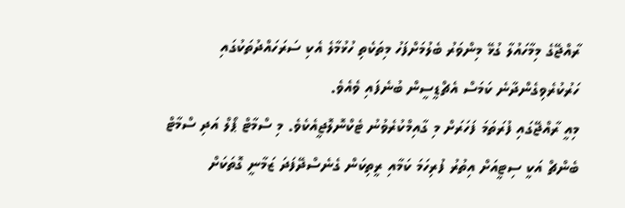ރާއްޖޭގެ މިމާހައުލާ ގުޅޭ މިންވަރު ބެލުމަށްފަހު މިތަކެތި ހުޅުމާލެ އެކި ސަރަހައްދުތަކުގައި ހަރުކުރެވިގެންދާނެ ކަމަސް އެޗްޑީސީން ބުނެފައި ވެއެވެ.
މިއީ ރާއްޖޭގައި ފުރަތަމަ ފަހަރަށް މި ގާއިމްކުރެވުނު ޓެކްނޮލޮޖީއެކެވެ. މި ސްމާޓް ޕޯލް އަދި ސްމާޓް ބެންޗް އަކީ ސިޓީއަށް އިތުރު ފުރިހަމަ ކަމާއި ރީތިކަން ގެނެސްދޭފަދަ ޒަމާނީ ގޮތަކަށް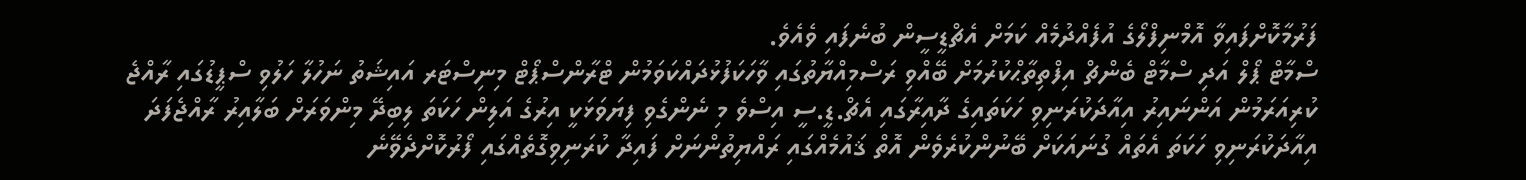ފަރުމާކޮށްފައިވާ އޮމްނިފްލޯގެ އުފެއްދުމެއް ކަމަށް އެޗްޑީސީން ބުނެފައި ވެއެވެ.
ސްމާޓް ޕޯލް އަދި ސްމާޓް ބެންޗް އިފްތިތާޙްކުރުމަށް ބޭއްވި ރަސްމިއްޔާތުގައި ވާހަކަފުޅުދައްކަވަމުން ޓްރާންސްޕޯޓް މިނިސްޓަރ އައިޝަތު ނަހުލާ ހަލުވި ސްޕީޑުގައި ރާއްޖެ ކުރިއަރަމުން އަންނައިރު އިއާދަކުރަނިވި ހަކަތައިގެ ދާއިރާގައި އެޗް.ޑީ.ސީ އިސްވެ މި ނެންގެވި ފިޔަވަޅަކީ އިރުގެ އަލިން ހަކަތަ ލިބިދޭ މިންވަރަށް ބަލާއިރު ރާއްޖެފަދަ އިއާދަކުރަނިވި ހަކަތަ އެތައް ގުނައަކަށް ބޭނުންކުރެވެން އޮތް ޤައުމެއްގައި ރައްޔިތުންނަށް ފައިދާ ކުރަނިވިގޮތެއްގައި ފޯރުކޮށްދެވޭނެ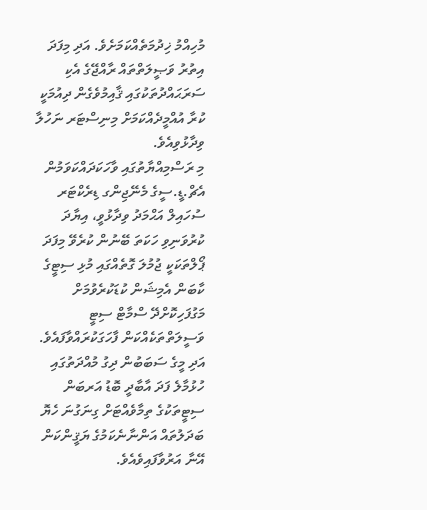މުހިއްމު ޚިދުމަތެއްކަމަށެވެ. އަދި މިފަދަ އިތުރު ވަޞީލަތްތައް ރާއްޖޭގެ އެކި ސަރަޙައްދުތަކުގައި ޤާއިމުވެގެން ދިއުމަކީ ކުރާ އުއްމީދެއްކަމަށް މިނިސްޓަރ ނަހުލާ ވިދާޅުވިއެވެ.
މި ރަސްމިއްޔާތުގައި ވާހަކަދައްކަވަމުން އެޗް.ޑީ.ސީގެ މެނޭޖިންގ ޑިރެކްޓަރ ސުހައިލް އަޙްމަދު ވިދާޅުވީ، އިޔާދަ ކުރުވަނިވި ހަކަތަ ބޭނުން ކުރެވޭ މިފަދަ ޕޯލްތަކަކީ ޖުމުލަ ގޮތެއްގައި މުޅި ސިޓީގެ ކާބަން އެމިޝަން ކުޑަކުރެވުމަށް މަގުފަހިކޮށްދޭ ސްމާޓް ސިޓީ ވަސީލަތްތަކެއްކަން ފާހަގަކުރައްވާފައެވެ. އަދި މީގެ ސަބަބުން ދިގު މުއްދަތުގައި ހުޅުމާލެ ފަދަ އާބާދީ ބޮޑު އަރބަން ސިޓީތަކުގެ ތިމާވެއްޓަށް ގިނަގުނަ ހެޔޮ ބަދަލުތައް އަންނާނެކަމުގެ ޔަޤީންކަން އޭނާ އަރުވާފައިވެއެވެ.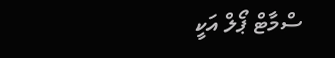ސްމާޓް ޕޯލް އަކީ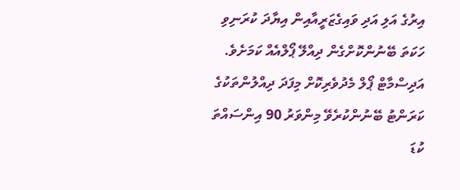އިރުގެ އަލި އަދި ވައިގެޒަރީއާއިން އިޔާދަ ކުރަނިވި ހަކަތަ ބޭނުންކޮށްގެން ދިއްލޭ ޕޯލްއެއް ކަމަށެވެ. އަދިސްމާޓް ޕޯލް މެދުވެރިކޮށް މިފަދަ ދިއްލުންތަކުގެ ކަރަންޓު ބޭނުންކުރެވޭ މިންވަރު 90 އިންސައްތަ ކުޑަ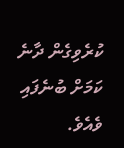ކުރެވިގެން ދާނެ ކަމަށް ބުނެފައި ވެއެވެ.